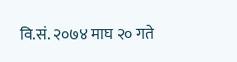वि.सं. २०७४ माघ २० गते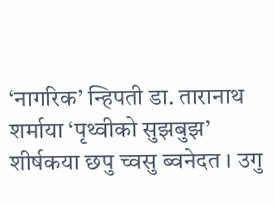‘नागरिक’ न्हिपती डा. तारानाथ शर्माया ‘पृथ्वीको सुझबुझ’ शीर्षकया छपु च्वसु ब्वनेदत । उगु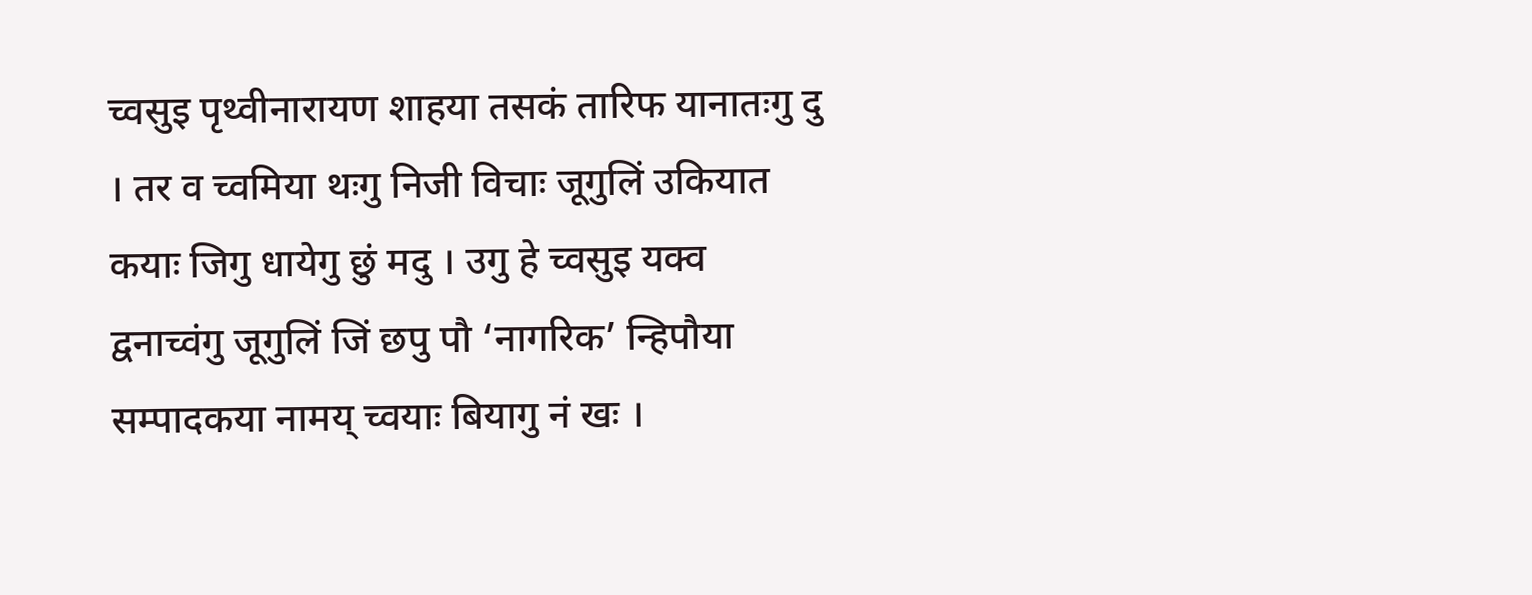च्वसुइ पृथ्वीनारायण शाहया तसकं तारिफ यानातःगु दु । तर व च्वमिया थःगु निजी विचाः जूगुलिं उकियात कयाः जिगु धायेगु छुं मदु । उगु हे च्वसुइ यक्व द्वनाच्वंगु जूगुलिं जिं छपु पौ ‘नागरिक’ न्हिपौया सम्पादकया नामय् च्वयाः बियागु नं खः ।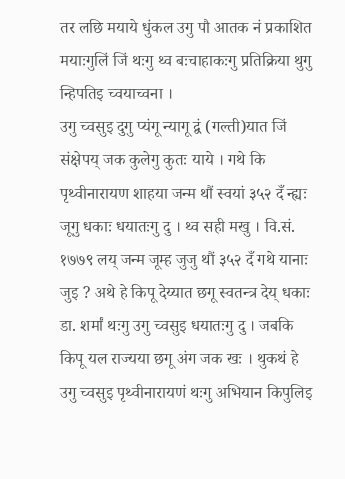तर लछि मयाये धुंकल उगु पौ आतक नं प्रकाशित मयाःगुलिं जिं थःगु थ्व बःचाहाकःगु प्रतिक्रिया थुगु न्हिपतिइ च्वयाच्वना ।
उगु च्वसुइ दुगु प्यंगू न्यागू द्वं (गल्ती)यात जिं संक्षेपय् जक कुलेगु कुतः याये । गथे कि पृथ्वीनारायण शाहया जन्म थौं स्वयां ३५२ दँ न्ह्यः जूगु धकाः धयातःगु दु । थ्व सही मखु । वि.सं. १७७९ लय् जन्म जूम्ह जुजु थौं ३५२ दँ गथे यानाः जुइ ? अथे हे किपू देय्यात छगू स्वतन्त्र देय् धकाः डा. शर्मां थःगु उगु च्वसुइ धयातःगु दु । जबकि किपू यल राज्यया छगू अंग जक खः । थुकथं हे उगु च्वसुइ पृथ्वीनारायणं थःगु अभियान किपुलिइ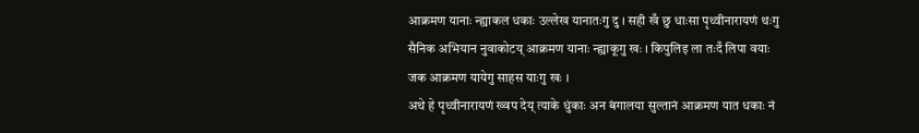आक्रमण यानाः न्ह्याकल धकाः उल्लेख यानातःगु दु । सही खँ छु धाःसा पृथ्वीनारायणं थःगु सैनिक अभियान नुवाकोटय् आक्रमण यानाः न्ह्याकूगु खः । किपुलिइ ला तःदँ लिपा वयाः जक आक्रमण यायेगु साहस याःगु खः ।
अथे हे पृथ्वीनारायणं ख्वप देय् त्याके धुंकाः अन बंगालया सुल्तानं आक्रमण यात धकाः नं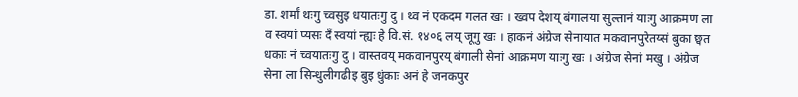डा. शर्मां थःगु च्वसुइ धयातःगु दु । थ्व नं एकदम गलत खः । ख्वप देशय् बंगालया सुल्तानं याःगु आक्रमण ला व स्वयां प्यसः दँ स्वयां न्ह्यः हे वि.सं. १४०६ लय् जूगु खः । हाकनं अंग्रेज सेनायात मकवानपुरेतय्सं बुका छ्वत धकाः नं च्वयातःगु दु । वास्तवय् मकवानपुरय् बंगाली सेनां आक्रमण याःगु खः । अंग्रेज सेनां मखु । अंग्रेज सेना ला सिन्धुलीगढीइ बुइ धुंकाः अनं हे जनकपुर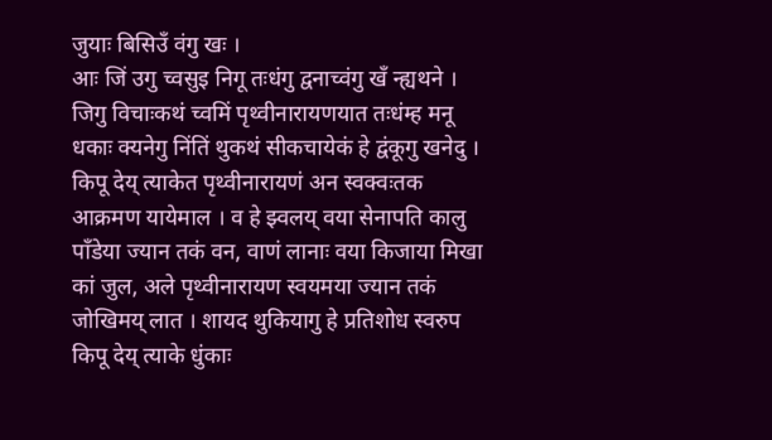जुयाः बिसिउँ वंगु खः ।
आः जिं उगु च्वसुइ निगू तःधंगु द्वनाच्वंगु खँ न्ह्यथने । जिगु विचाःकथं च्वमिं पृथ्वीनारायणयात तःधंम्ह मनू धकाः क्यनेगु निंतिं थुकथं सीकचायेकं हे द्वंकूगु खनेदु । किपू देय् त्याकेत पृथ्वीनारायणं अन स्वक्वःतक आक्रमण यायेमाल । व हे झ्वलय् वया सेनापति कालु पाँडेया ज्यान तकं वन, वाणं लानाः वया किजाया मिखा कां जुल, अले पृथ्वीनारायण स्वयमया ज्यान तकं जोखिमय् लात । शायद थुकियागु हे प्रतिशोध स्वरुप किपू देय् त्याके धुंकाः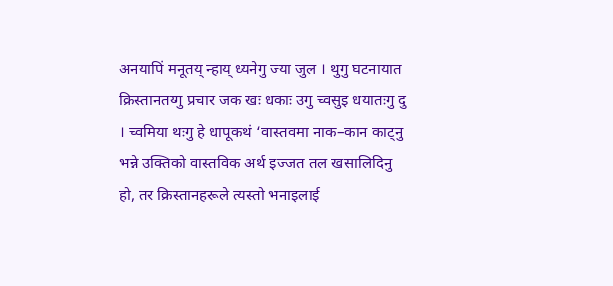अनयापिं मनूतय् न्हाय् ध्यनेगु ज्या जुल । थुगु घटनायात क्रिस्तानतय्गु प्रचार जक खः धकाः उगु च्वसुइ धयातःगु दु । च्वमिया थःगु हे धापूकथं ‘वास्तवमा नाक–कान काट्नु भन्ने उक्तिको वास्तविक अर्थ इज्जत तल खसालिदिनु हो, तर क्रिस्तानहरूले त्यस्तो भनाइलाई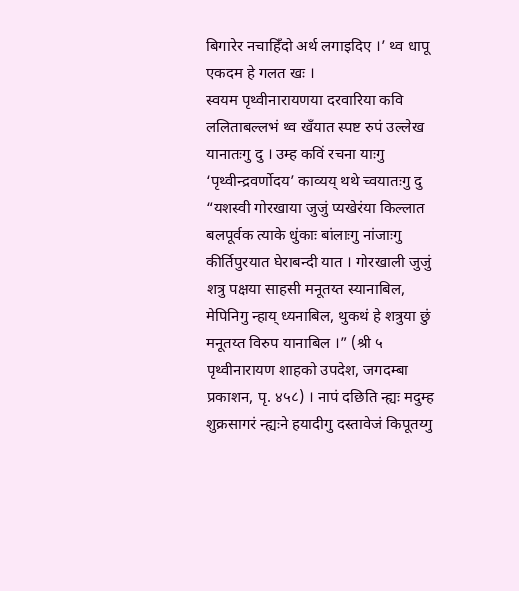बिगारेर नचाहिँदो अर्थ लगाइदिए ।’ थ्व धापू एकदम हे गलत खः ।
स्वयम पृथ्वीनारायणया दरवारिया कवि ललिताबल्लभं थ्व खँयात स्पष्ट रुपं उल्लेख यानातःगु दु । उम्ह कविं रचना याःगु ‘पृथ्वीन्द्रवर्णोदय’ काव्यय् थथे च्वयातःगु दु “यशस्वी गोरखाया जुजुं प्यखेरंया किल्लात बलपूर्वक त्याके धुंकाः बांलाःगु नांजाःगु कीर्तिपुरयात घेराबन्दी यात । गोरखाली जुजुं शत्रु पक्षया साहसी मनूतय्त स्यानाबिल, मेपिनिगु न्हाय् ध्यनाबिल, थुकथं हे शत्रुया छुं मनूतय्त विरुप यानाबिल ।” (श्री ५ पृथ्वीनारायण शाहको उपदेश, जगदम्बा प्रकाशन, पृ. ४५८) । नापं दछिति न्ह्यः मदुम्ह शुक्रसागरं न्ह्यःने हयादीगु दस्तावेजं किपूतय्गु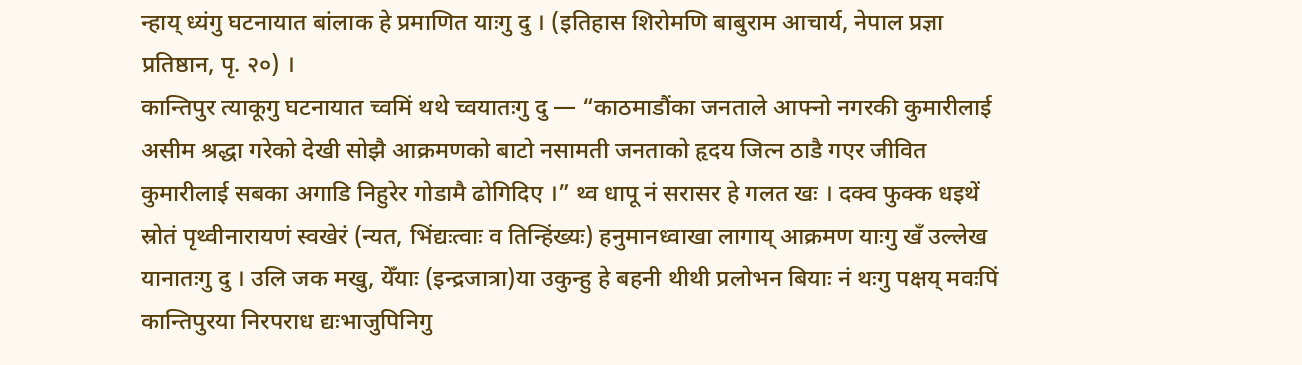न्हाय् ध्यंगु घटनायात बांलाक हे प्रमाणित याःगु दु । (इतिहास शिरोमणि बाबुराम आचार्य, नेपाल प्रज्ञा प्रतिष्ठान, पृ. २०) ।
कान्तिपुर त्याकूगु घटनायात च्वमिं थथे च्वयातःगु दु — “काठमाडौंका जनताले आफ्नो नगरकी कुमारीलाई असीम श्रद्धा गरेको देखी सोझै आक्रमणको बाटो नसामती जनताको हृदय जित्न ठाडै गएर जीवित कुमारीलाई सबका अगाडि निहुरेर गोडामै ढोगिदिए ।” थ्व धापू नं सरासर हे गलत खः । दक्व फुक्क धइथें स्रोतं पृथ्वीनारायणं स्वखेरं (न्यत, भिंद्यःत्वाः व तिन्हिंख्यः) हनुमानध्वाखा लागाय् आक्रमण याःगु खँ उल्लेख यानातःगु दु । उलि जक मखु, येँयाः (इन्द्रजात्रा)या उकुन्हु हे बहनी थीथी प्रलोभन बियाः नं थःगु पक्षय् मवःपिं कान्तिपुरया निरपराध द्यःभाजुपिनिगु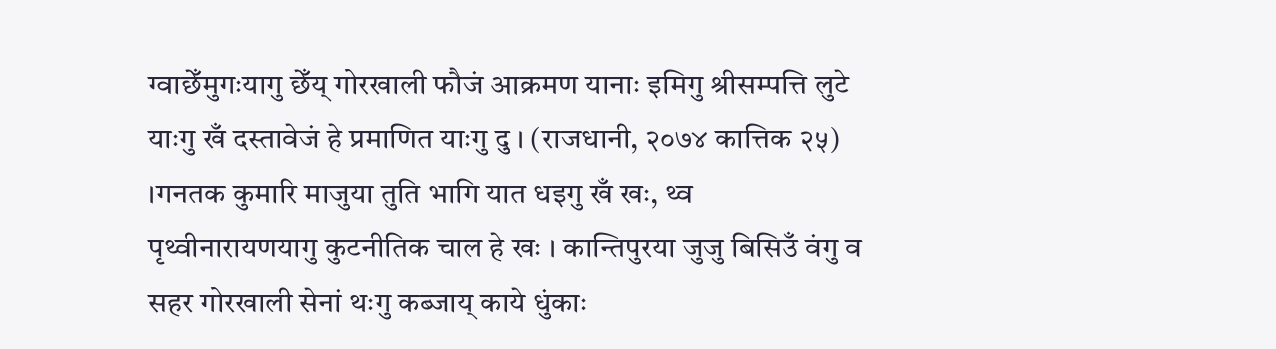ग्वाछेँमुगःयागु छेँय् गोरखाली फौजं आक्रमण यानाः इमिगु श्रीसम्पत्ति लुटे याःगु खँ दस्तावेजं हे प्रमाणित याःगु दु । (राजधानी, २०७४ कात्तिक २५) ।गनतक कुमारि माजुया तुति भागि यात धइगु खँ खः, थ्व पृथ्वीनारायणयागु कुटनीतिक चाल हे खः । कान्तिपुरया जुजु बिसिउँ वंगु व सहर गोरखाली सेनां थःगु कब्जाय् काये धुंकाः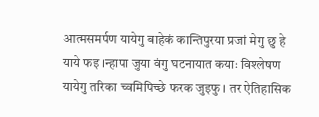आत्मसमर्पण यायेगु बाहेकं कान्तिपुरया प्रजां मेगु छु हे याये फइ ।न्हापा जुया वंगु घटनायात कयाः विश्लेषण यायेगु तरिका च्वमिपिच्छे फरक जुइफु । तर ऐतिहासिक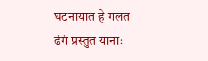घटनायात हे गलत ढंगं प्रस्तुत यानाः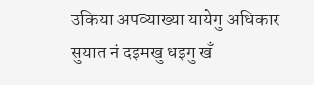उकिया अपव्याख्या यायेगु अधिकार सुयात नं दइमखु धइगु खँ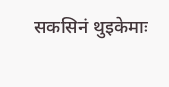सकसिनं थुइकेमाः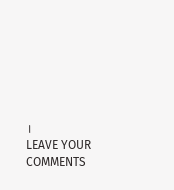।
LEAVE YOUR COMMENTS